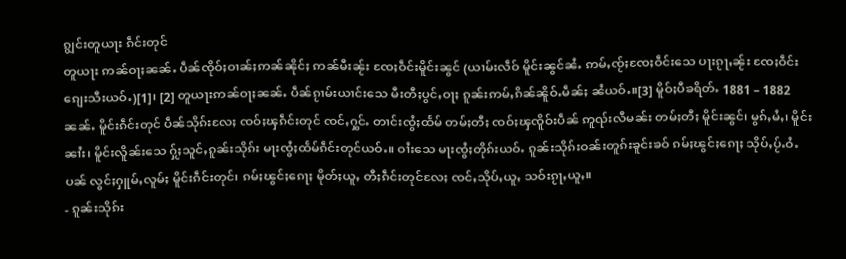ၵျွင်းတူယႃး ၵဵင်းတုင်
တူယႃး ဢၼ်ဝႃႈၼၼ်ႉ ပဵၼ်ၸိုဝ်ႈဝၢၼ်ႈဢၼ်ၼိုင်ႈ ဢၼ်မီးၼႂ်း ၸႄႈဝဵင်းမိူင်းၼွင် (ယၢမ်းလဵဝ် မိူင်းၼွင်ၼႆႉ ဢမ်ႇၸႂ်ႈၸႄႈဝဵင်းသေ ပႃးၵႂႃႇၼႂ်း ၸႄႈဝဵင်းၵျေးသီးယဝ်ႉ)[1]၊ [2] တူယႃးဢၼ်ဝႃႈၼၼ်ႉ ပဵၼ်ၵႂၢမ်းယၢင်းသေ မီးတီႈပွင်ႇဝႃႈ ၵူၼ်းဢမ်ႇၵိၼ်ၼိူဝ်ႉမဵၼ်ႈ ၼႆယဝ်ႉ။[3] မိူဝ်ႈပီၶရိတ်ႉ 1881 – 1882 ၼၼ်ႉ မိူင်းၵဵင်းတုင် ပဵၼ်သိုၵ်းလႄႈ ၸဝ်ႈၾၵဵင်းတုင် ၸင်ႇႁွင်ႉ တၢင်းၸွႆႈထႅမ် တမ်ႈတီႈ ၸဝ်ႈၾၸိူဝ်းပဵၼ် ဢူၺ်းလီမၼ်း တမ်ႈတီႈ မိူင်းၼွင်၊ မွၵ်ႇမႆႇ၊ မိူင်းၼၢႆး၊ မိူင်းလိူၼ်းသေ ႁႂ်ႈသူင်ႇၵူၼ်းသိုၵ်း မႃးၸွႆႈထႅမ်ၵဵင်းတုင်ယဝ်ႉ။ ဝၢႆးသေ မႃးၸွႆႈတိုၵ်းယဝ်ႉ ၵူၼ်းသိုၵ်းဝၼ်းတူၵ်းၶူင်းၶဝ် ၵမ်ႈၽွင်ႈၵေႃႈ သိုပ်ႇပႂ်ႉဝႆႉပၼ် လွင်ႈႁူမ်ႇလူမ်ႈ မိူင်းၵဵင်းတုင်၊ ၵမ်ႈၽွင်ႈၵေႃႈ မိုတ်ႈယူႇ တီႈၵဵင်းတုင်လႄႈ ၸင်ႇသိုပ်ႇယူႇ သဝ်းၵႂႃႇယူႇ။
- ၵူၼ်းသိုၵ်း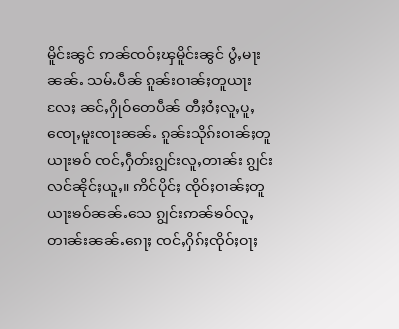မိူင်းၼွင် ဢၼ်ၸဝ်ႈၾမိူင်းၼွင် ပွႆႇမႃးၼၼ်ႉ သမ်ႉပဵၼ် ၵူၼ်းဝၢၼ်ႈတူယႃးလႄႈ ၼင်ႇႁိုဝ်တေပဵၼ် တီႈဝႆႈလူႇပူႇၸေႃႇမူးၸႃးၼၼ်ႉ ၵူၼ်းသိုၵ်းဝၢၼ်ႈတူယႃးၶဝ် ၸင်ႇႁဵတ်းၵျွင်းလူႇတၢၼ်း ၵျွင်းလင်ၼိုင်ႈယူႇ။ ဢိင်ပိုင်ႈ ၸိုဝ်ႈဝၢၼ်ႈတူယႃးၶဝ်ၼၼ်ႉသေ ၵျွင်းဢၼ်ၶဝ်လူႇတၢၼ်းၼၼ်ႉၵေႃႈ ၸင်ႇႁိၵ်ႈၸိုဝ်ႈဝႃႈ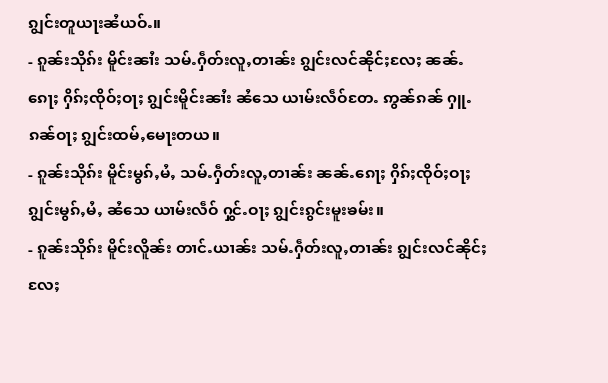ၵျွင်းတူယႃးၼႆယဝ်ႉ။
- ၵူၼ်းသိုၵ်း မိူင်းၼၢႆး သမ်ႉႁဵတ်းလူႇတၢၼ်း ၵျွင်းလင်ၼိုင်ႈလႄႈ ၼၼ်ႉၵေႃႈ ႁိၵ်ႈၸိုဝ်ႈဝႃႈ ၵျွင်းမိူင်းၼၢႆး ၼႆသေ ယၢမ်းလဵဝ်တႄႉ ဢွၼ်ၵၼ် ႁူႉၵၼ်ဝႃႈ ၵျွင်းထမ်ႇမေႃးတယ။
- ၵူၼ်းသိုၵ်း မိူင်းမွၵ်ႇမႆႇ သမ်ႉႁဵတ်းလူႇတၢၼ်း ၼၼ်ႉၵေႃႈ ႁိၵ်ႈၸိုဝ်ႈဝႃႈ ၵျွင်းမွၵ်ႇမႆႇ ၼႆသေ ယၢမ်းလဵဝ် ႁွင်ႉဝႃႈ ၵျွင်းၵွင်းမူးၶမ်း။
- ၵူၼ်းသိုၵ်း မိူင်းလိူၼ်း တၢင်ႉယၢၼ်း သမ်ႉႁဵတ်းလူႇတၢၼ်း ၵျွင်းလင်ၼိုင်ႈလႄႈ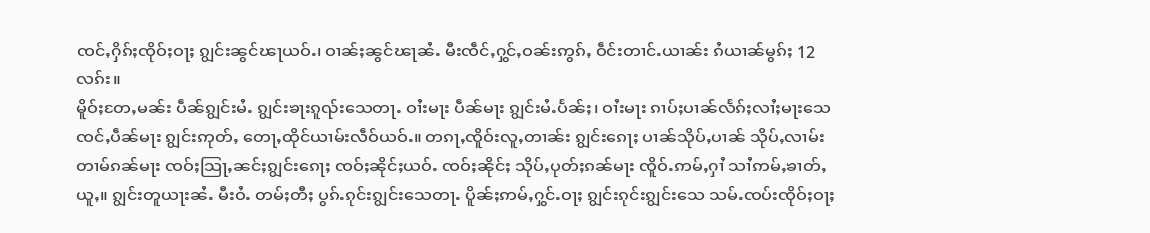ၸင်ႇႁိၵ်ႈၸိုဝ်ႈဝႃႈ ၵျွင်းၼွင်ၽႃယဝ်ႉ၊ ဝၢၼ်ႈၼွင်ၽႃၼႆႉ မီးၸဵင်ႇႁွင်ႇဝၼ်းဢွၵ်ႇ ဝဵင်းတၢင်ႉယၢၼ်း ၵႆယၢၼ်မွၵ်ႈ 12 လၵ်း။
မိူဝ်ႈတႄႇမၼ်း ပဵၼ်ၵျွင်းမႆႉ ၵျွင်းၶႃးၵူၺ်းသေတႃႉ ဝၢႆးမႃး ပဵၼ်မႃး ၵျွင်းမႆႉပႅၼ်ႈ၊ ဝၢႆးမႃး ၵၢပ်ႈပၢၼ်လႅၵ်ႈလၢႆႈမႃးသေ ၸင်ႇပဵၼ်မႃး ၵျွင်းဢုတ်ႇ တေႃႇထိုင်ယၢမ်းလဵဝ်ယဝ်ႉ။ တၵႃႇၸိူဝ်းလူႇတၢၼ်း ၵျွင်းၵေႃႈ ပၢၼ်သိုပ်ႇပၢၼ် သိုပ်ႇလၢမ်းတၢမ်ၵၼ်မႃး ၸဝ်ႈသြႃႇၼင်ႈၵျွင်းၵေႃႈ ၸဝ်ႈၼိုင်ႈယဝ်ႉ ၸဝ်ႈၼိုင်ႈ သိုပ်ႇပုတ်ႈၵၼ်မႃး ၸိူဝ်ႉဢမ်ႇႁၢႆ သၢႆဢမ်ႇၶၢတ်ႇယူႇ။ ၵျွင်းတူယႃးၼႆႉ မီးဝႆႉ တမ်ႈတီႈ ပွၵ်ႉၵုင်းၵျွင်းသေတႃႉ ပိူၼ်ႈဢမ်ႇႁွင်ႉဝႃႈ ၵျွင်းၵုင်းၵျွင်းသေ သမ်ႉၸပ်းၸိုဝ်ႈဝႃႈ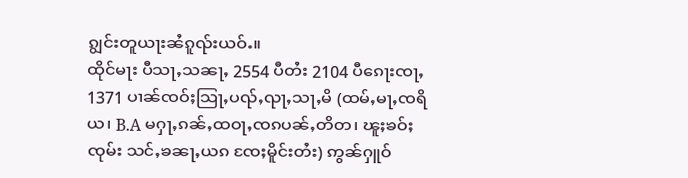ၵျွင်းတူယႃးၼႆၵူၺ်းယဝ်ႉ။
ထိုင်မႃး ပီသႃႇသၼႃႇ 2554 ပီတႆး 2104 ပီၵေႃးၸႃႇ 1371 ပၢၼ်ၸဝ်ႈသြႃႇပၺ်ႇၺႃႇသႃႇမိ (ထမ်ႇမႃႇၸရိယ၊ B.A မႁႃႇၵၼ်ႇထဝႃႇၸၵပၼ်ႇတိတ၊ ၽူႈၶဝ်ႈၸုမ်း သင်ႇၶၼႃႇယၵ ၸႄႈမိူင်းတႆး) ဢွၼ်ႁူဝ်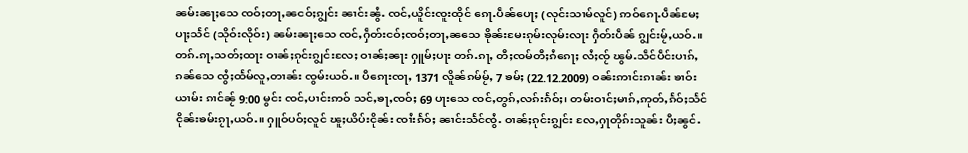ၼမ်းၼႃႈသေ ၸဝ်ႈတႃႇၼငဝ်ႈၵျွင်း ၼၢင်းၼွႆႉ ၸင်ႇယိူင်းၸူးထိုင် ၵေႃႉပဵၼ်ပေႃႈ (လုင်းသၢမ်လူင်) ဢဝ်ၵေႃႉပဵၼ်မႄႈ ပႃႈသႅင် (သိုဝ်းလိုဝ်း) ၼမ်းၼႃႈသေ ၸင်ႇႁဵတ်းငဝ်ႈၸဝ်ႈတႃႇၼသေ ၶိုၼ်းမႄးၵုမ်းလုမ်းလႃး ႁဵတ်းပဵၼ် ၵျွင်းမႂ်ႇယဝ်ႉ။ တၵ်ႉၵႃႇသတ်ႈထႃး ဝၢၼ်ႈၵုင်းၵျွင်းလႄႈ ဝၢၼ်ႈၼႃး ႁူမ်ႈပႃး တၵ်ႉၵႃႇ တီႈၸမ်တီႈၵႆၵေႃႈ လႆႈၸႂ် ၽွမ်ႉသဵင်ပဵင်းပၢၵ်ႇၵၼ်သေ ၸွႆႈထႅမ်လူႇတၢၼ်း ၸွမ်းယဝ်ႉ။ ပီၵေႃးၸႃႇ 1371 လိူၼ်ၵမ်မႂ်ႇ 7 ၶမ်ႈ (22.12.2009) ဝၼ်းဢၢင်းၵၢၼ်း ၶၢဝ်းယၢမ်း ၵၢင်ၼႂ် 9:00 မွင်း ၸင်ႇပၢင်းဢဝ် သင်ႇၶႃႇၸဝ်ႈ 69 ပႃးသေ ၸင်ႇတွၵ်ႇလၵ်းၵႅဝ်ႈ၊ တမ်းဝၢင်ႈမၢၵ်ႇဢုတ်ႇၵႅဝ်ႈသႅင်ငိုၼ်းၶမ်းၵႂႃႇယဝ်ႉ။ ႁူဝ်ပဝ်ႈလူင် ၽူႈယိပ်းငိုၼ်း ၸၢႆးၵႅဝ်ႈ ၼၢင်းသႅင်ၸွႆႉ ဝၢၼ်ႈၵုင်းၵျွင်း လႄႇႁႃတိုၵ်းသူၼ်း ပီႈၼွင်ႉ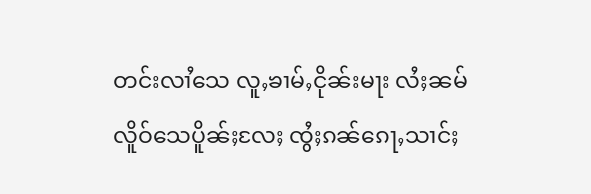တင်းလၢႆသေ လူႇၶၢမ်ႇငိုၼ်းမႃး လႆႈၼမ်လိူဝ်သေပိူၼ်ႈလႄႈ ၸွႆႈၵၼ်ၵေႃႇသၢင်ႈ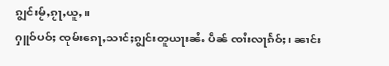ၵျွင်းမႂ်ႇၵႂႃႇယူႇ။
ႁူဝ်ပဝ်ႈ ၸုမ်းၵေႃႇသၢင်ႈၵျွင်းတူယႃးၼႆႉ ပဵၼ် ၸၢႆးလႃၵႅဝ်ႈ၊ ၼၢင်း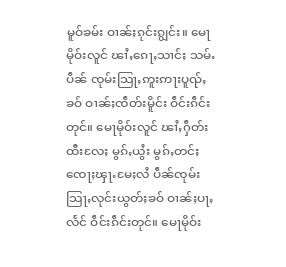မူဝ်ၶမ်း ဝၢၼ်ႈၵုင်းၵျွင်း။ မေႃမိုဝ်းလူင် ၽၢႆႇၵေႃႇသၢင်ႈ သမ်ႉပဵၼ် ၸုမ်းသြႃႇဢူးဢႃးပူၺ်ႇၶဝ် ဝၢၼ်ႈၸဵတ်းမိူင်း ဝဵင်းၵဵင်းတုင်။ မေႃမိုဝ်းလူင် ၽၢႆႇႁဵတ်းထီးလႄႈ မွၵ်ႇယွႆး မွၵ်ႇတင်ႈၸေႃႈၾႃႉမႄႈလႆ ပဵၼ်ၸုမ်းသြႃႇလုင်းယွတ်ႈၶဝ် ဝၢၼ်ႈပႃႇလႅင် ဝဵင်းၵဵင်းတုင်။ မေႃမိုဝ်း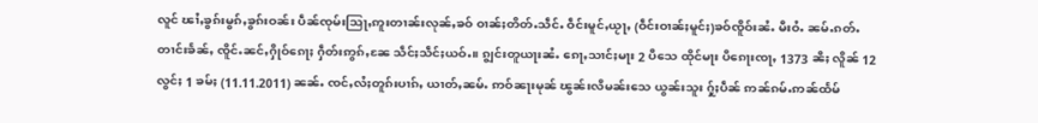လူင် ၽၢႆႇၶွၵ်းမွၵ်ႇၶွၵ်းဝၼ်း ပဵၼ်ၸုမ်းသြႃႇဢူးတၢၼ်းလုၼ်ႇၶဝ် ဝၢၼ်ႈတိတ်ႉသဵင်ႉ ဝဵင်းမူင်ႇယႂႃႇ (ဝဵင်းဝၢၼ်ႈမူင်ႈ)ၶဝ်ၸိူဝ်းၼႆႉ မီးဝႆႉ ၼမ်ႉၵတ်ႉတၢင်းၶႅၼ်ႇ ၸိူင်ႉၼင်ႇႁိုဝ်ၵေႃႈ ႁဵတ်းဢွၵ်ႇၼႄ သဵင်ႈသဵင်ႈယဝ်ႉ။ ၵျွင်းတူယႃးၼႆႉ ၵေႃႇသၢင်ႈမႃး 2 ပီသေ ထိုင်မႃး ပီၵေႃးၸႃႇ 1373 ၼီႈ လိူၼ် 12 လွင်ႈ 1 ၶမ်ႈ (11.11.2011) ၼၼ်ႉ ၸင်ႇလႆႈတူၵ်းပၢၵ်ႇ ယၢတ်ႇၼမ်ႉ ဢဝ်ၼႃးမုၼ် ၽွၼ်းလီမၼ်းသေ ယွၼ်းသူး ႁႂ်ႈပဵၼ် ဢၼ်ၵမ်ႉဢၼ်ထႅမ်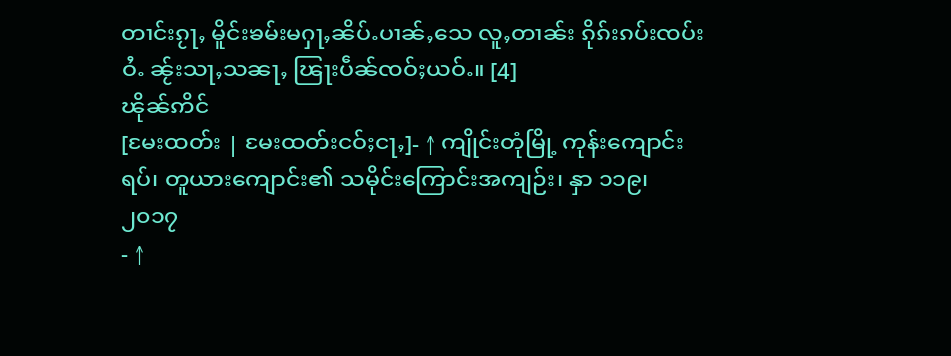တၢင်းၵႂႃႇ မိူင်းၶမ်းမႁႃႇၼိပ်ႉပၢၼ်ႇသေ လူႇတၢၼ်း ၵိုၵ်းၵပ်းၸပ်းဝႆႉ ၼႂ်းသႃႇသၼႃႇ ၽြႃးပဵၼ်ၸဝ်ႈယဝ်ႉ။ [4]
ၽိုၼ်ဢိင်
[မႄးထတ်း | မႄးထတ်းငဝ်ႈငႃႇ]- ↑ ကျိုင်းတုံမြို့ ကုန်းကျောင်းရပ်၊ တူယားကျောင်း၏ သမိုင်းကြောင်းအကျဉ်း၊ နှာ ၁၁၉၊ ၂၀၁၇
- ↑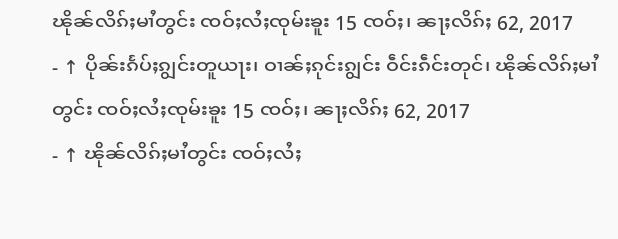ၽိုၼ်လိၵ်ႈမၢႆတွင်း ၸဝ်ႈလႆႈၸုမ်းၶူး 15 ၸဝ်ႈ၊ ၼႃႈလိၵ်ႈ 62, 2017
- ↑ ပိုၼ်းၵႅပ်ႈၵျွင်းတူယႃး၊ ဝၢၼ်ႈၵုင်းၵျွင်း ဝဵင်းၵဵင်းတုင်၊ ၽိုၼ်လိၵ်ႈမၢႆတွင်း ၸဝ်ႈလႆႈၸုမ်းၶူး 15 ၸဝ်ႈ၊ ၼႃႈလိၵ်ႈ 62, 2017
- ↑ ၽိုၼ်လိၵ်ႈမၢႆတွင်း ၸဝ်ႈလႆႈ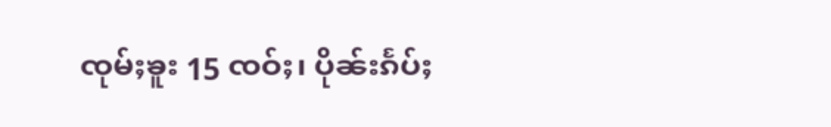ၸုမ်ႈၶူး 15 ၸဝ်ႈ၊ ပိုၼ်းၵႅပ်ႈ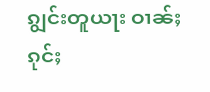ၵျွင်းတူယႃး ဝၢၼ်ႈၵုင်ႈ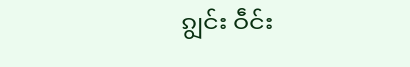ၵျွင်း ဝဵင်း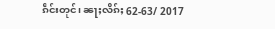ၵဵင်းတုင်၊ ၼႃႈလိၵ်ႈ 62-63/ 2017